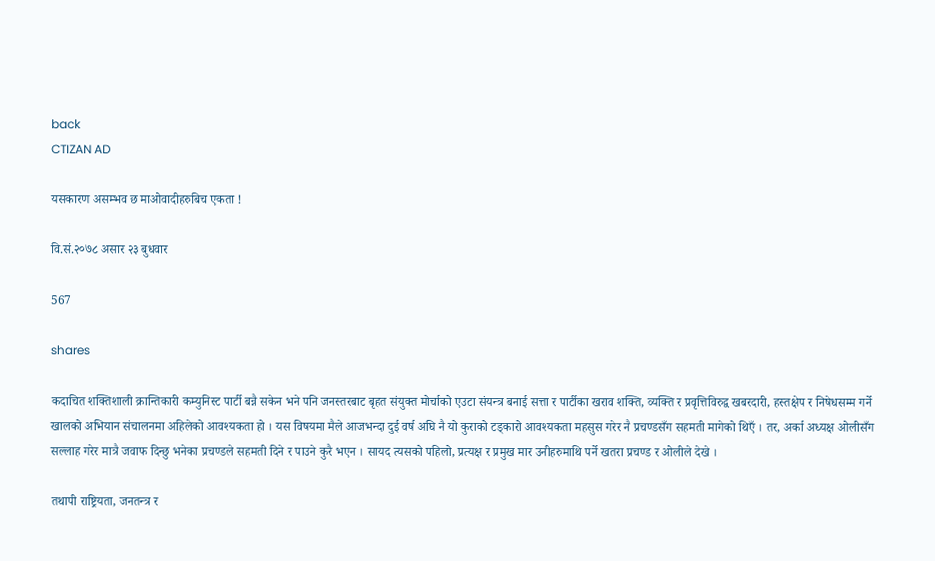back
CTIZAN AD

यसकारण असम्भव छ माओवादीहरुबिच एकता !

वि.सं.२०७८ असार २३ बुधवार

567

shares

कदाचित शक्तिशाली क्रान्तिकारी कम्युनिस्ट पार्टी बन्नै सकेन भने पनि जनस्तरबाट बृहत संयुक्त मोर्चाको एउटा संयन्त्र बनाई सत्ता र पार्टीका खराव शक्ति, व्यक्ति र प्रवृत्तिविरुद्व खबरदारी, हस्तक्षेप र निषेधसम्म गर्ने खालको अभियान संचालनमा अहिलेको आवश्यकता हो । यस विषयमा मैले आजभन्दा दुई वर्ष अघि नै यो कुराको टड्कारो आवश्यकता महसुस गरेर नै प्रचण्डसँग सहमती मागेको थिएँ । तर, अर्का अध्यक्ष ओलीसँग सल्लाह गरेर मात्रै जवाफ दिन्छु भनेका प्रचण्डले सहमती दिने र पाउने कुरै भएन । सायद त्यसको पहिलो, प्रत्यक्ष र प्रमुख मार उनीहरुमाथि पर्ने खतरा प्रचण्ड र ओलीले देखे ।

तथापी राष्ट्रियता, जनतन्त्र र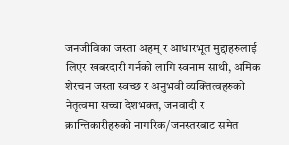जनजीविका जस्ता अहम् र आधारभूत मुद्दाहरुलाई लिएर खबरदारी गर्नको लागि स्वनाम साथी, अमिक शेरचन जस्ता स्वच्छ र अनुभवी व्यक्तित्वहरुको नेतृत्वमा सच्चा देशभक्त, जनवादी र क्रान्तिकारीहरुको नागरिक/जनस्तरबाट समेत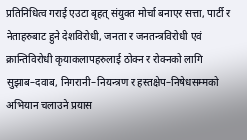प्रतिनिधित्व गराई एउटा बृहत् संयुक्त मोर्चा बनाएर सत्ता, पार्टी र नेताहरुबाट हुने देशविरोधी, जनता र जनतन्त्रविरोधी एवं क्रान्तिविरोधी कृयाकलापहरुलाई ठोक्न र रोक्नको लागि सुझाब–दवाब, निगरानी–नियन्त्रण र हस्तक्षेप–निषेधसम्मको अभियान चलाउने प्रयास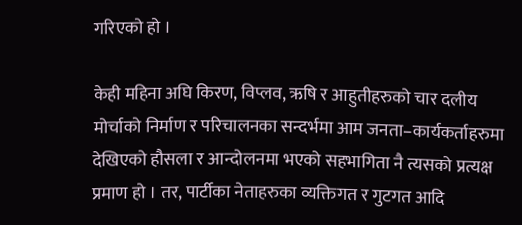गरिएको हो ।

केही महिना अघि किरण, विप्लव, ऋषि र आहुतीहरुको चार दलीय मोर्चाको निर्माण र परिचालनका सन्दर्भमा आम जनता–कार्यकर्ताहरुमा देखिएको हौसला र आन्दोलनमा भएको सहभागिता नै त्यसको प्रत्यक्ष प्रमाण हो । तर, पार्टीका नेताहरुका व्यक्तिगत र गुटगत आदि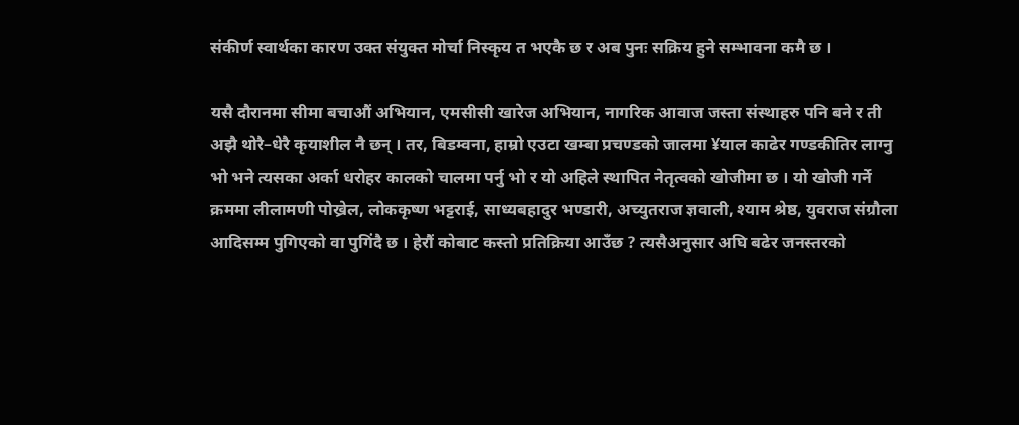संकीर्ण स्वार्थका कारण उक्त संयुक्त मोर्चा निस्कृय त भएकै छ र अब पुनः सक्रिय हुने सम्भावना कमै छ ।

यसै दौरानमा सीमा बचाऔं अभियान, एमसीसी खारेज अभियान, नागरिक आवाज जस्ता संस्थाहरु पनि बने र ती अझै थोरै–धेरै कृयाशील नै छन् । तर, बिडम्वना, हाम्रो एउटा खम्बा प्रचण्डको जालमा ¥याल काढेर गण्डकीतिर लाग्नु भो भने त्यसका अर्का धरोहर कालको चालमा पर्नु भो र यो अहिले स्थापित नेतृत्वको खोजीमा छ । यो खोजी गर्ने क्रममा लीलामणी पोख्रेल, लोककृष्ण भट्टराई, साध्यबहादुर भण्डारी, अच्युतराज ज्ञवाली, श्याम श्रेष्ठ, युवराज संग्रौला आदिसम्म पुगिएको वा पुगिंदै छ । हेरौं कोबाट कस्तो प्रतिक्रिया आउँछ ? त्यसैअनुसार अघि बढेर जनस्तरको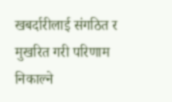खबर्दारीलाई संगठित र मुखरित गरी परिणाम निकाल्ने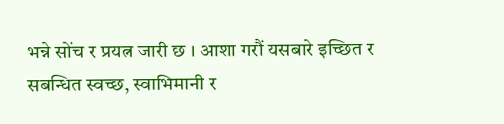भन्ने सोंच र प्रयत्न जारी छ । आशा गरौं यसबारे इच्छित र सबन्धित स्वच्छ, स्वाभिमानी र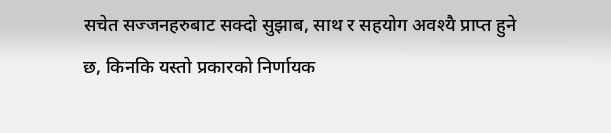सचेत सज्जनहरुबाट सक्दो सुझाब, साथ र सहयोग अवश्यै प्राप्त हुने छ, किनकि यस्तो प्रकारको निर्णायक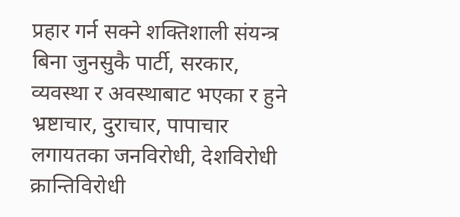प्रहार गर्न सक्ने शक्तिशाली संयन्त्र बिना जुनसुकै पार्टी, सरकार, व्यवस्था र अवस्थाबाट भएका र हुने भ्रष्टाचार, दुराचार, पापाचार लगायतका जनविरोधी, देशविरोधी क्रान्तिविरोधी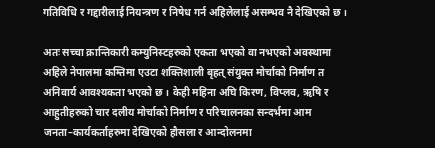गतिविधि र गद्दारीलाई नियन्त्रण र निषेध गर्न अहिलेलाई असम्भव नै देखिएको छ ।

अतः सच्चा क्रान्तिकारी कम्युनिस्टहरुको एकता भएको वा नभएको अवस्थामा अहिले नेपालमा कम्तिमा एउटा शक्तिशाली बृहत् संयुक्त मोर्चाको निर्माण त अनिवार्य आवश्यकता भएको छ । केही महिना अघि किरण, विप्लव, ऋषि र आहुतीहरुको चार दलीय मोर्चाको निर्माण र परिचालनका सन्दर्भमा आम जनता–कार्यकर्ताहरुमा देखिएको हौसला र आन्दोलनमा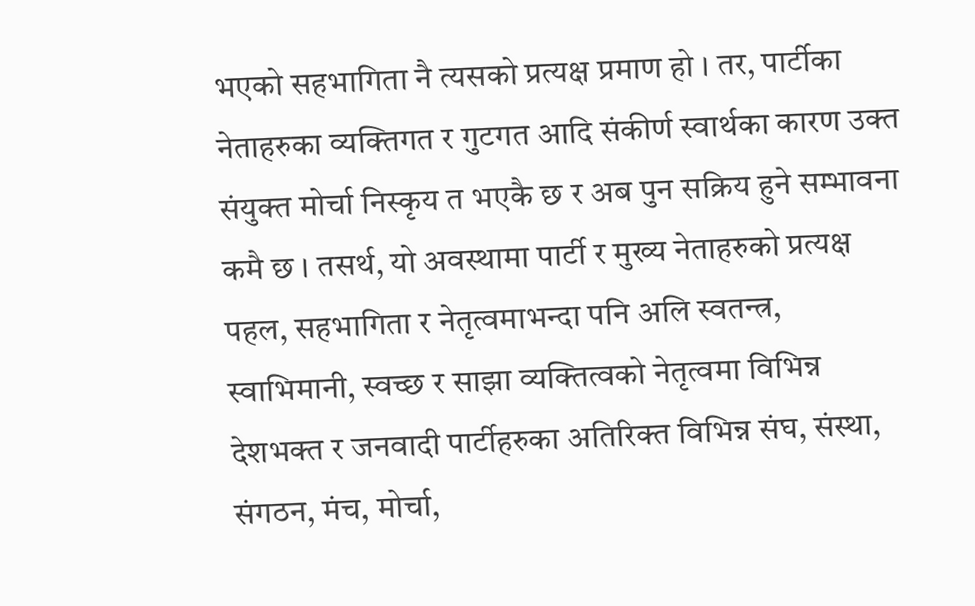भएको सहभागिता नै त्यसको प्रत्यक्ष प्रमाण हो । तर, पार्टीका नेताहरुका व्यक्तिगत र गुटगत आदि संकीर्ण स्वार्थका कारण उक्त संयुक्त मोर्चा निस्कृय त भएकै छ र अब पुन सक्रिय हुने सम्भावना कमै छ । तसर्थ, यो अवस्थामा पार्टी र मुख्य नेताहरुको प्रत्यक्ष पहल, सहभागिता र नेतृत्वमाभन्दा पनि अलि स्वतन्त्र, स्वाभिमानी, स्वच्छ र साझा व्यक्तित्वको नेतृत्वमा विभिन्न देशभक्त र जनवादी पार्टीहरुका अतिरिक्त विभिन्न संघ, संस्था, संगठन, मंच, मोर्चा,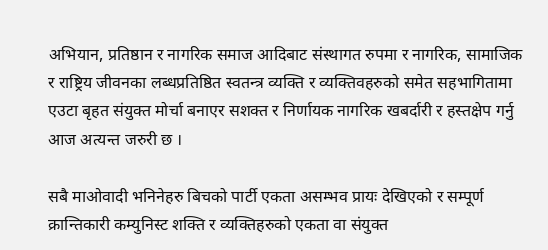अभियान, प्रतिष्ठान र नागरिक समाज आदिबाट संस्थागत रुपमा र नागरिक, सामाजिक र राष्ट्रिय जीवनका लब्धप्रतिष्ठित स्वतन्त्र व्यक्ति र व्यक्तिवहरुको समेत सहभागितामा एउटा बृहत संयुक्त मोर्चा बनाएर सशक्त र निर्णायक नागरिक खबर्दारी र हस्तक्षेप गर्नु आज अत्यन्त जरुरी छ ।

सबै माओवादी भनिनेहरु बिचको पार्टी एकता असम्भव प्रायः देखिएको र सम्पूर्ण क्रान्तिकारी कम्युनिस्ट शक्ति र व्यक्तिहरुको एकता वा संयुक्त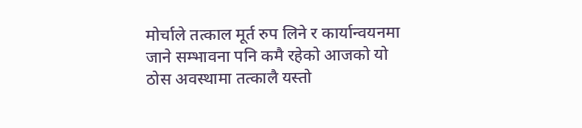मोर्चाले तत्काल मूर्त रुप लिने र कार्यान्वयनमा जाने सम्भावना पनि कमै रहेको आजको यो ठोस अवस्थामा तत्कालै यस्तो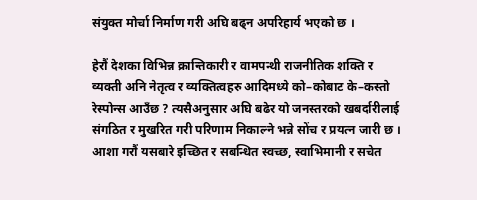संयुक्त मोर्चा निर्माण गरी अघि बढ्न अपरिहार्य भएको छ ।

हेरौं देशका विभिन्न क्रान्तिकारी र वामपन्थी राजनीतिक शक्ति र व्यक्ती अनि नेतृत्व र व्यक्तित्वहरु आदिमध्ये को–कोबाट के–कस्तो रेस्पोन्स आउँछ ? त्यसैअनुसार अघि बढेर यो जनस्तरको खबर्दारीलाई संगठित र मुखरित गरी परिणाम निकाल्ने भन्ने सोंच र प्रयत्न जारी छ । आशा गरौं यसबारे इच्छित र सबन्धित स्वच्छ, स्वाभिमानी र सचेत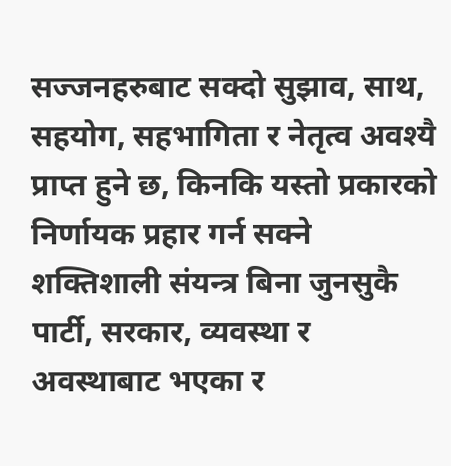सज्जनहरुबाट सक्दो सुझाव, साथ, सहयोग, सहभागिता र नेतृत्व अवश्यै प्राप्त हुने छ, किनकि यस्तो प्रकारको निर्णायक प्रहार गर्न सक्ने शक्तिशाली संयन्त्र बिना जुनसुकै पार्टी, सरकार, व्यवस्था र अवस्थाबाट भएका र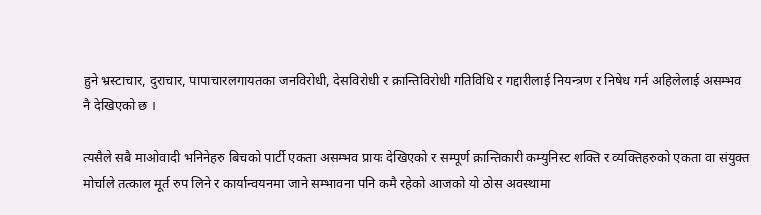हुने भ्रस्टाचार, दुराचार, पापाचारलगायतका जनविरोधी, देसविरोधी र क्रान्तिविरोधी गतिविधि र गद्दारीलाई नियन्त्रण र निषेध गर्न अहिलेलाई असम्भव नै देखिएको छ ।

त्यसैले सबै माओवादी भनिनेहरु बिचको पार्टी एकता असम्भव प्रायः देखिएको र सम्पूर्ण क्रान्तिकारी कम्युनिस्ट शक्ति र व्यक्तिहरुको एकता वा संयुक्त मोर्चाले तत्काल मूर्त रुप लिने र कार्यान्वयनमा जाने सम्भावना पनि कमै रहेको आजको यो ठोस अवस्थामा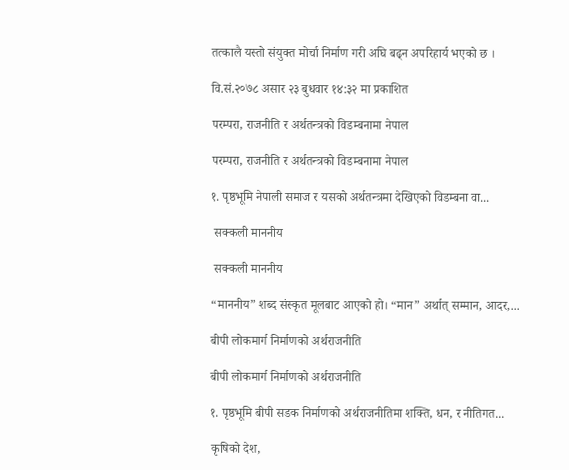तत्कालै यस्तो संयुक्त मोर्चा निर्माण गरी अघि बढ्न अपरिहार्य भएको छ ।

वि.सं.२०७८ असार २३ बुधवार १४:३२ मा प्रकाशित

परम्परा, राजनीति र अर्थतन्त्रको विडम्बनामा नेपाल

परम्परा, राजनीति र अर्थतन्त्रको विडम्बनामा नेपाल

१. पृष्ठभूमि नेपाली समाज र यसको अर्थतन्त्रमा देखिएको विडम्बना वा...

 सक्कली माननीय

 सक्कली माननीय

“माननीय” शब्द संस्कृत मूलबाट आएको हो। “मान” अर्थात् सम्मान, आदर,...

बीपी लोकमार्ग निर्माणको अर्थराजनीति

बीपी लोकमार्ग निर्माणको अर्थराजनीति

१. पृष्ठभूमि बीपी सडक निर्माणको अर्थराजनीतिमा शक्ति, धन, र नीतिगत...

कृषिको देश,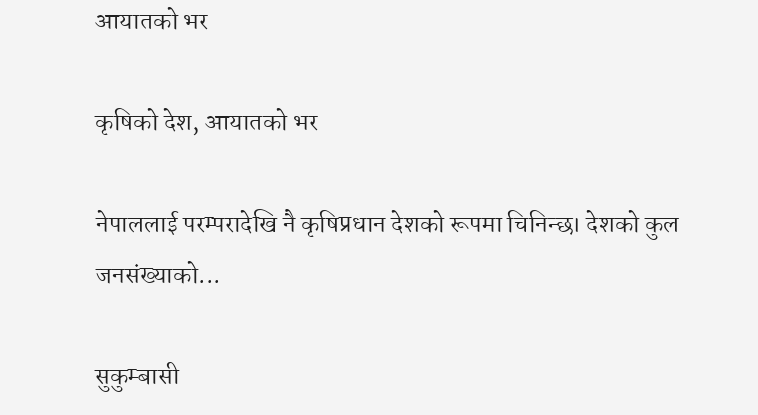आयातको भर

कृषिको देश, आयातको भर

नेपाललाई परम्परादेखि नै कृषिप्रधान देशको रूपमा चिनिन्छ। देशको कुल जनसंख्याको...

सुकुम्बासी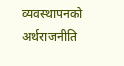व्यवस्थापनको अर्थराजनीति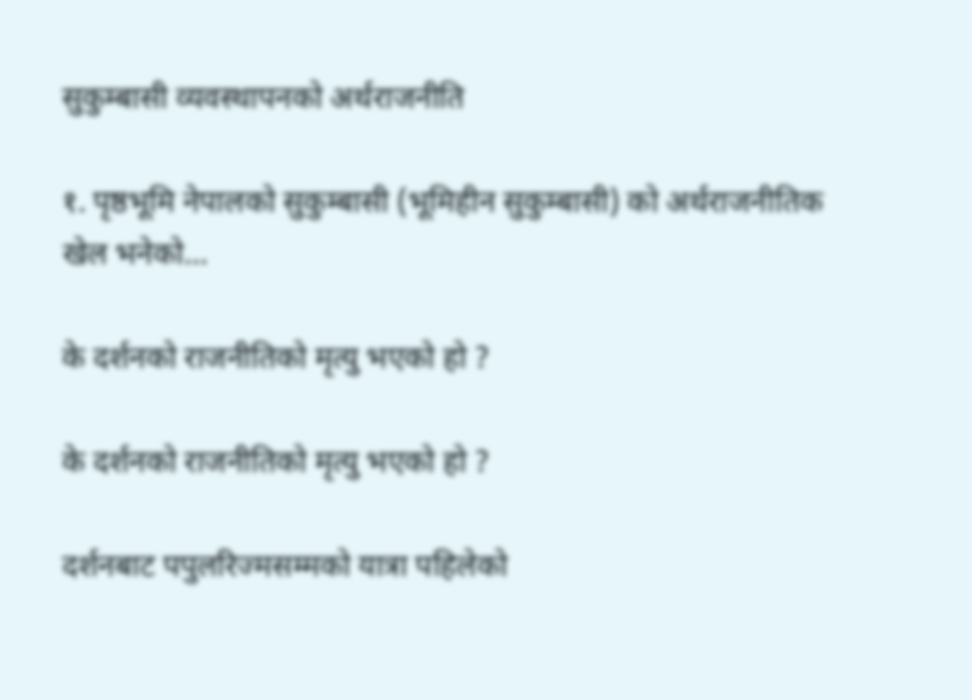सुकुम्बासी व्यवस्थापनको अर्थराजनीति

१. पृष्ठभूमि नेपालको सुकुम्बासी (भूमिहीन सुकुम्बासी) को अर्थराजनीतिक खेल भनेको...

के दर्शनको राजनीतिको मृत्यु भएको हो ?

के दर्शनको राजनीतिको मृत्यु भएको हो ?

दर्शनबाट पपुलरिज्मसम्मको यात्रा पहिलेको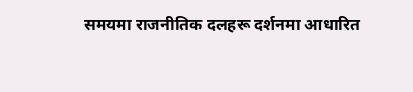समयमा राजनीतिक दलहरू दर्शनमा आधारित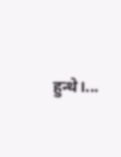हुन्थे।...